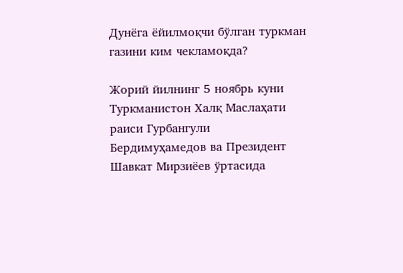Дунёга ёйилмоқчи бўлган туркман газини ким чекламоқда?

Жорий йилнинг 5 ноябрь куни Туркманистон Халқ Маслаҳати раиси Гурбангули Бердимуҳамедов ва Президент Шавкат Мирзиёев ўртасида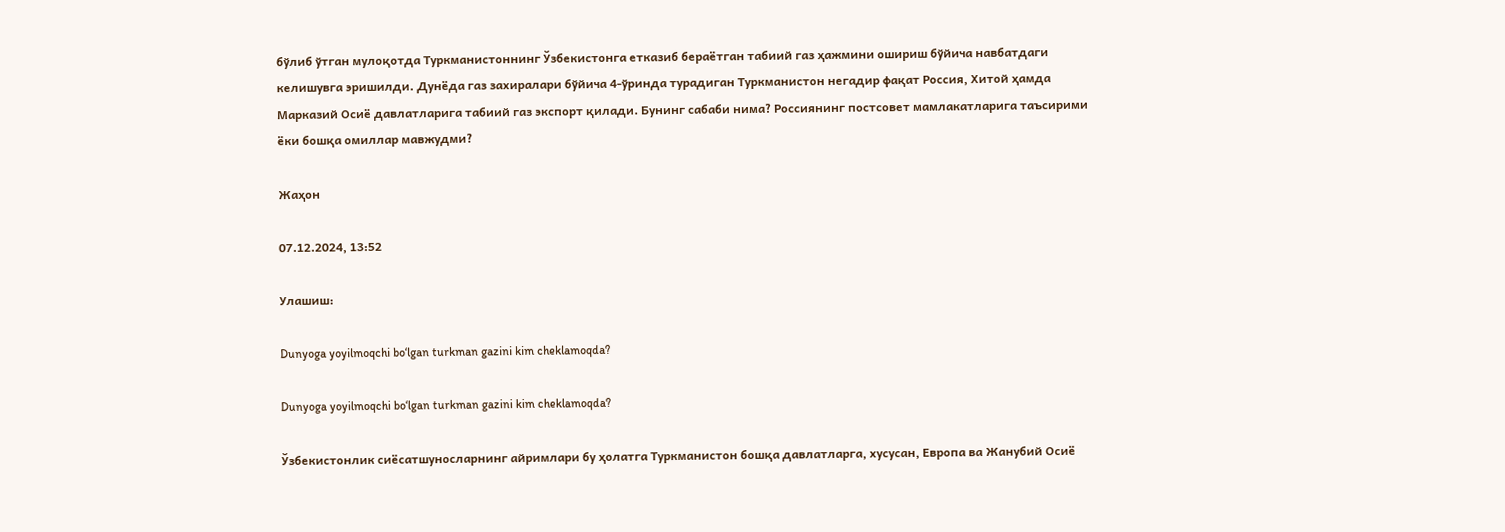бўлиб ўтган мулоқотда Туркманистоннинг Ўзбекистонга етказиб бераётган табиий газ ҳажмини ошириш бўйича навбатдаги келишувга эришилди. Дунёда газ захиралари бўйича 4-ўринда турадиган Туркманистон негадир фақат Россия, Хитой ҳамда Марказий Осиё давлатларига табиий газ экспорт қилади. Бунинг сабаби нима? Россиянинг постсовет мамлакатларига таъсирими ёки бошқа омиллар мавжудми?

Жаҳон

07.12.2024, 13:52

Улашиш:

Dunyoga yoyilmoqchi boʻlgan turkman gazini kim cheklamoqda?

Dunyoga yoyilmoqchi boʻlgan turkman gazini kim cheklamoqda?

Ўзбекистонлик сиёсатшуносларнинг айримлари бу ҳолатга Туркманистон бошқа давлатларга, хусусан, Европа ва Жанубий Осиё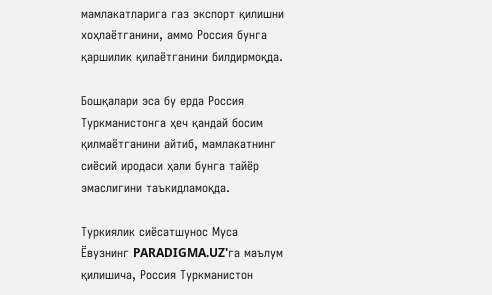мамлакатларига газ экспорт қилишни хоҳлаётганини, аммо Россия бунга қаршилик қилаётганини билдирмоқда.

Бошқалари эса бу ерда Россия Туркманистонга ҳеч қандай босим қилмаётганини айтиб, мамлакатнинг сиёсий иродаси ҳали бунга тайёр эмаслигини таъкидламоқда.

Туркиялик сиёсатшунос Муса Ёвузнинг PARADIGMA.UZ'га маълум қилишича, Россия Туркманистон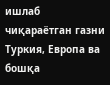ишлаб чиқараётган газни Туркия, Европа ва бошқа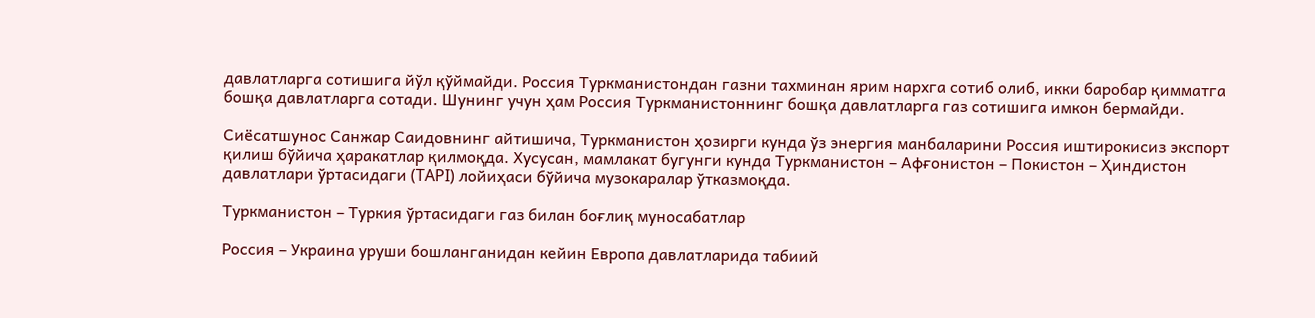давлатларга сотишига йўл қўймайди. Россия Туркманистондан газни тахминан ярим нархга сотиб олиб, икки баробар қимматга бошқа давлатларга сотади. Шунинг учун ҳам Россия Туркманистоннинг бошқа давлатларга газ сотишига имкон бермайди.

Сиёсатшунос Санжар Саидовнинг айтишича, Туркманистон ҳозирги кунда ўз энергия манбаларини Россия иштирокисиз экспорт қилиш бўйича ҳаракатлар қилмоқда. Хусусан, мамлакат бугунги кунда Туркманистон – Афғонистон – Покистон – Ҳиндистон давлатлари ўртасидаги (TAPI) лойиҳаси бўйича музокаралар ўтказмоқда.

Туркманистон – Туркия ўртасидаги газ билан боғлиқ муносабатлар

Россия – Украина уруши бошланганидан кейин Европа давлатларида табиий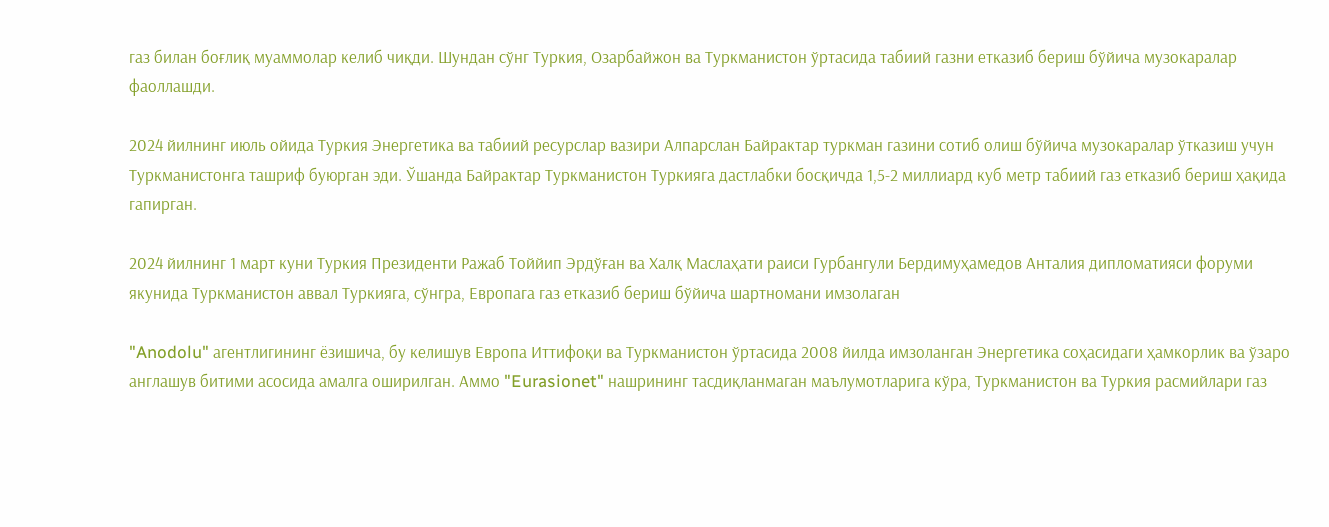газ билан боғлиқ муаммолар келиб чиқди. Шундан сўнг Туркия, Озарбайжон ва Туркманистон ўртасида табиий газни етказиб бериш бўйича музокаралар фаоллашди.

2024 йилнинг июль ойида Туркия Энергетика ва табиий ресурслар вазири Алпарслан Байрактар туркман газини сотиб олиш бўйича музокаралар ўтказиш учун Туркманистонга ташриф буюрган эди. Ўшанда Байрактар Туркманистон Туркияга дастлабки босқичда 1,5-2 миллиард куб метр табиий газ етказиб бериш ҳақида гапирган.

2024 йилнинг 1 март куни Туркия Президенти Ражаб Тоййип Эрдўған ва Халқ Маслаҳати раиси Гурбангули Бердимуҳамедов Анталия дипломатияси форуми якунида Туркманистон аввал Туркияга, сўнгра, Европага газ етказиб бериш бўйича шартномани имзолаган

"Anodolu" агентлигининг ёзишича, бу келишув Европа Иттифоқи ва Туркманистон ўртасида 2008 йилда имзоланган Энергетика соҳасидаги ҳамкорлик ва ўзаро англашув битими асосида амалга оширилган. Аммо "Eurasionet" нашрининг тасдиқланмаган маълумотларига кўра, Туркманистон ва Туркия расмийлари газ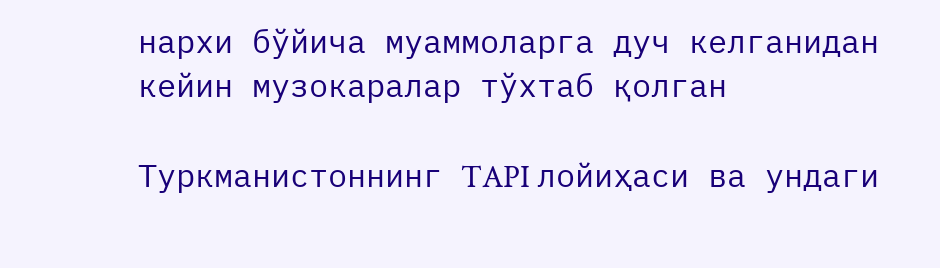нархи бўйича муаммоларга дуч келганидан кейин музокаралар тўхтаб қолган

Туркманистоннинг TAPI лойиҳаси ва ундаги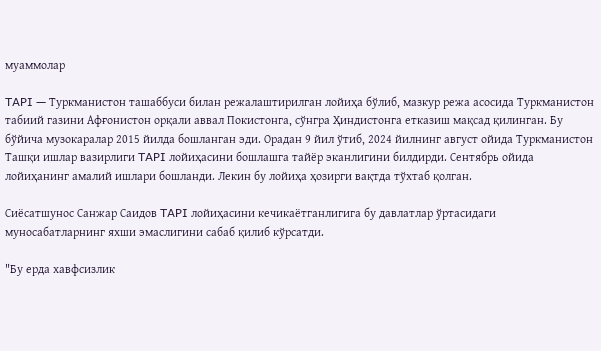муаммолар

TAPI — Туркманистон ташаббуси билан режалаштирилган лойиҳа бўлиб, мазкур режа асосида Туркманистон табиий газини Афғонистон орқали аввал Покистонга, сўнгра Ҳиндистонга етказиш мақсад қилинган. Бу бўйича музокаралар 2015 йилда бошланган эди. Орадан 9 йил ўтиб, 2024 йилнинг август ойида Туркманистон Ташқи ишлар вазирлиги TAPI лойиҳасини бошлашга тайёр эканлигини билдирди. Сентябрь ойида лойиҳанинг амалий ишлари бошланди. Лекин бу лойиҳа ҳозирги вақтда тўхтаб қолган.

Сиёсатшунос Санжар Саидов TAPI лойиҳасини кечикаётганлигига бу давлатлар ўртасидаги муносабатларнинг яхши эмаслигини сабаб қилиб кўрсатди.

"Бу ерда хавфсизлик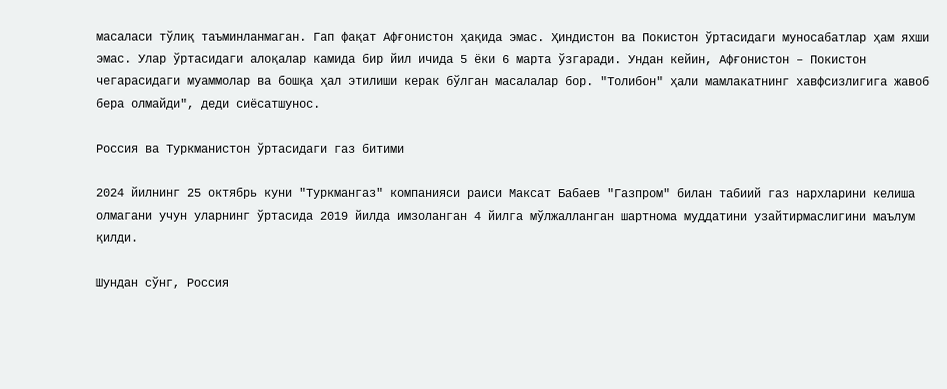масаласи тўлиқ таъминланмаган. Гап фақат Афғонистон ҳақида эмас. Ҳиндистон ва Покистон ўртасидаги муносабатлар ҳам яхши эмас. Улар ўртасидаги алоқалар камида бир йил ичида 5 ёки 6 марта ўзгаради. Ундан кейин, Афғонистон – Покистон чегарасидаги муаммолар ва бошқа ҳал этилиши керак бўлган масалалар бор. "Толибон" ҳали мамлакатнинг хавфсизлигига жавоб бера олмайди", деди сиёсатшунос.

Россия ва Туркманистон ўртасидаги газ битими

2024 йилнинг 25 октябрь куни "Туркмангаз" компанияси раиси Максат Бабаев "Газпром" билан табиий газ нархларини келиша олмагани учун уларнинг ўртасида 2019 йилда имзоланган 4 йилга мўлжалланган шартнома муддатини узайтирмаслигини маълум қилди.

Шундан сўнг, Россия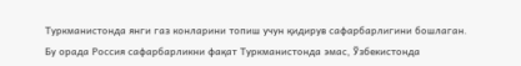Туркманистонда янги газ конларини топиш учун қидирув сафарбарлигини бошлаган. Бу орада Россия сафарбарликни фақат Туркманистонда эмас, Ўзбекистонда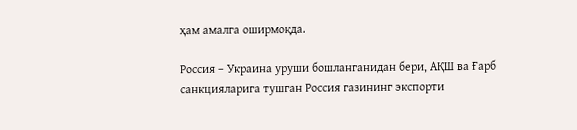ҳам амалга оширмоқда.

Россия – Украина уруши бошланганидан бери, АҚШ ва Ғарб санкцияларига тушган Россия газининг экспорти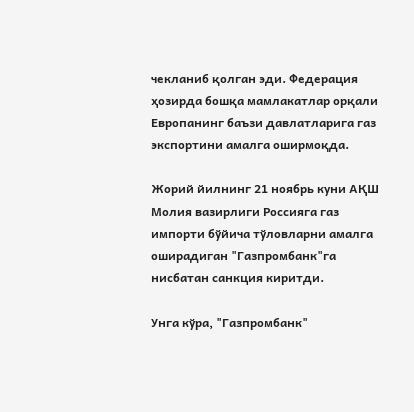чекланиб қолган эди. Федерация ҳозирда бошқа мамлакатлар орқали Европанинг баъзи давлатларига газ экспортини амалга оширмоқда.

Жорий йилнинг 21 ноябрь куни АҚШ Молия вазирлиги Россияга газ импорти бўйича тўловларни амалга оширадиган "Газпромбанк"га нисбатан санкция киритди.

Унга кўра, "Газпромбанк"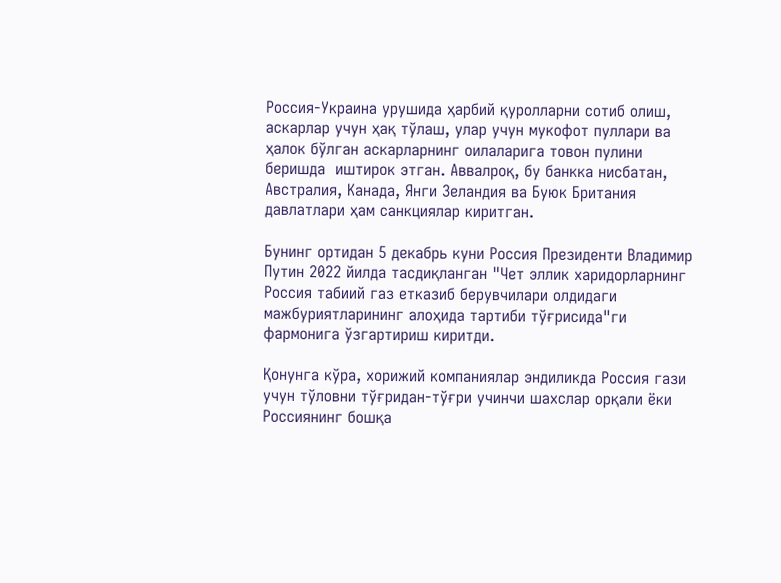Россия-Украина урушида ҳарбий қуролларни сотиб олиш, аскарлар учун ҳақ тўлаш, улар учун мукофот пуллари ва ҳалок бўлган аскарларнинг оилаларига товон пулини беришда  иштирок этган. Аввалроқ, бу банкка нисбатан, Австралия, Канада, Янги Зеландия ва Буюк Британия давлатлари ҳам санкциялар киритган.

Бунинг ортидан 5 декабрь куни Россия Президенти Владимир Путин 2022 йилда тасдиқланган "Чет эллик харидорларнинг Россия табиий газ етказиб берувчилари олдидаги мажбуриятларининг алоҳида тартиби тўғрисида"ги фармонига ўзгартириш киритди.

Қонунга кўра, хорижий компаниялар эндиликда Россия гази учун тўловни тўғридан-тўғри учинчи шахслар орқали ёки Россиянинг бошқа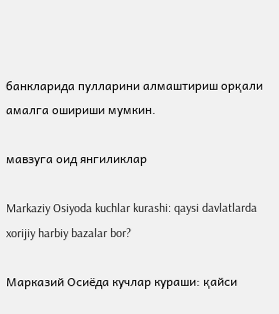банкларида пулларини алмаштириш орқали амалга ошириши мумкин.

мавзуга оид янгиликлар

Markaziy Osiyoda kuchlar kurashi: qaysi davlatlarda xorijiy harbiy bazalar bor?

Марказий Осиёда кучлар кураши: қайси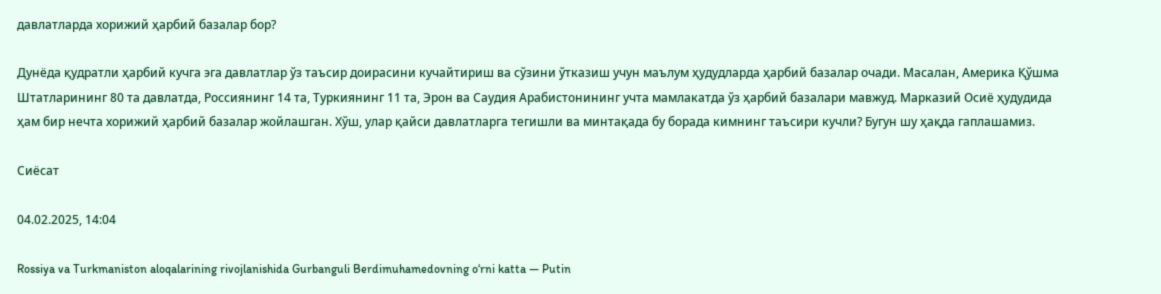давлатларда хорижий ҳарбий базалар бор?

Дунёда қудратли ҳарбий кучга эга давлатлар ўз таъсир доирасини кучайтириш ва сўзини ўтказиш учун маълум ҳудудларда ҳарбий базалар очади. Масалан, Америка Қўшма Штатларининг 80 та давлатда, Россиянинг 14 та, Туркиянинг 11 та, Эрон ва Саудия Арабистонининг учта мамлакатда ўз ҳарбий базалари мавжуд. Марказий Осиё ҳудудида ҳам бир нечта хорижий ҳарбий базалар жойлашган. Хўш, улар қайси давлатларга тегишли ва минтақада бу борада кимнинг таъсири кучли? Бугун шу ҳақда гаплашамиз.

Сиёсат

04.02.2025, 14:04

Rossiya va Turkmaniston aloqalarining rivojlanishida Gurbanguli Berdimuhamedovning o‘rni katta — Putin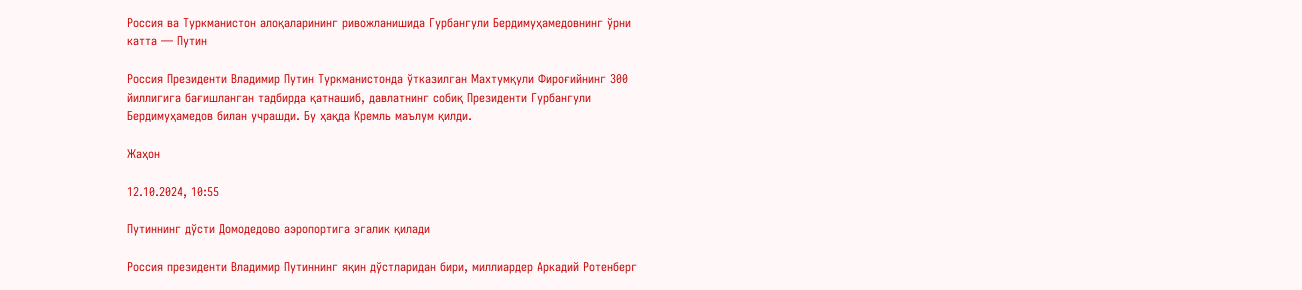Россия ва Туркманистон алоқаларининг ривожланишида Гурбангули Бердимуҳамедовнинг ўрни катта — Путин

Россия Президенти Владимир Путин Туркманистонда ўтказилган Махтумқули Фироғийнинг 300 йиллигига бағишланган тадбирда қатнашиб, давлатнинг собиқ Президенти Гурбангули Бердимуҳамедов билан учрашди. Бу ҳақда Кремль маълум қилди.

Жаҳон

12.10.2024, 10:55

Путиннинг дўсти Домодедово аэропортига эгалик қилади

Россия президенти Владимир Путиннинг яқин дўстларидан бири, миллиардер Аркадий Ротенберг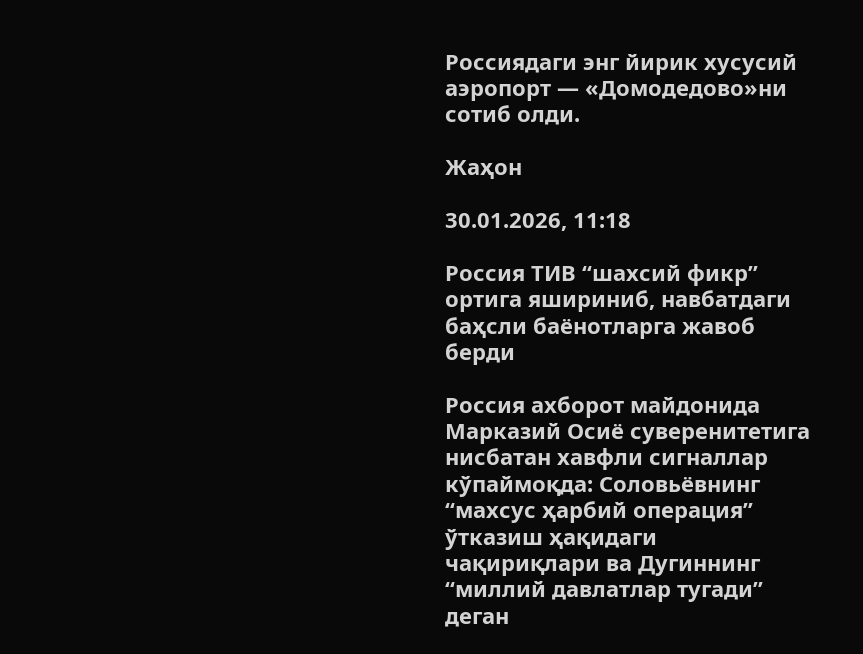Россиядаги энг йирик хусусий аэропорт — «Домодедово»ни сотиб олди.

Жаҳон

30.01.2026, 11:18

Россия ТИВ “шахсий фикр” ортига яшириниб, навбатдаги баҳсли баёнотларга жавоб берди

Россия ахборот майдонида Марказий Осиё суверенитетига нисбатан хавфли сигналлар кўпаймоқда: Соловьёвнинг “махсус ҳарбий операция” ўтказиш ҳақидаги чақириқлари ва Дугиннинг “миллий давлатлар тугади” деган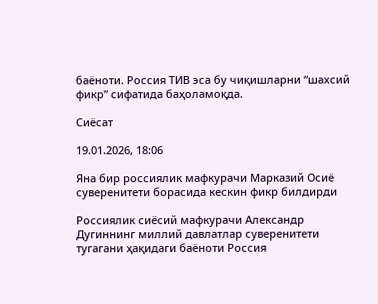баёноти. Россия ТИВ эса бу чиқишларни “шахсий фикр” сифатида баҳоламоқда.

Сиёсат

19.01.2026, 18:06

Яна бир россиялик мафкурачи Марказий Осиё суверенитети борасида кескин фикр билдирди

Россиялик сиёсий мафкурачи Александр Дугиннинг миллий давлатлар суверенитети тугагани ҳақидаги баёноти Россия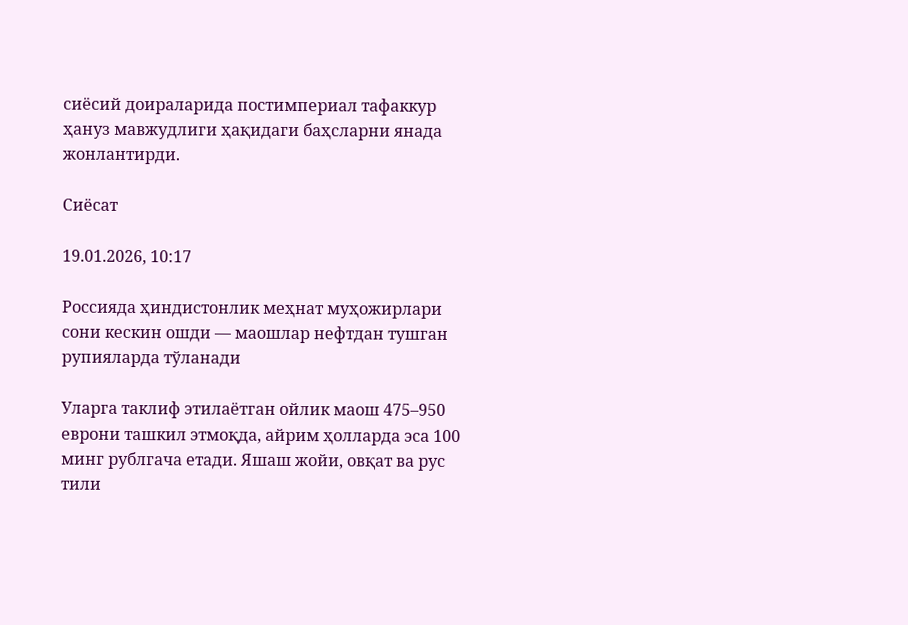сиёсий доираларида постимпериал тафаккур ҳануз мавжудлиги ҳақидаги баҳсларни янада жонлантирди.

Сиёсат

19.01.2026, 10:17

Россияда ҳиндистонлик меҳнат муҳожирлари сони кескин ошди — маошлар нефтдан тушган рупияларда тўланади

Уларга таклиф этилаётган ойлик маош 475–950 еврони ташкил этмоқда, айрим ҳолларда эса 100 минг рублгача етади. Яшаш жойи, овқат ва рус тили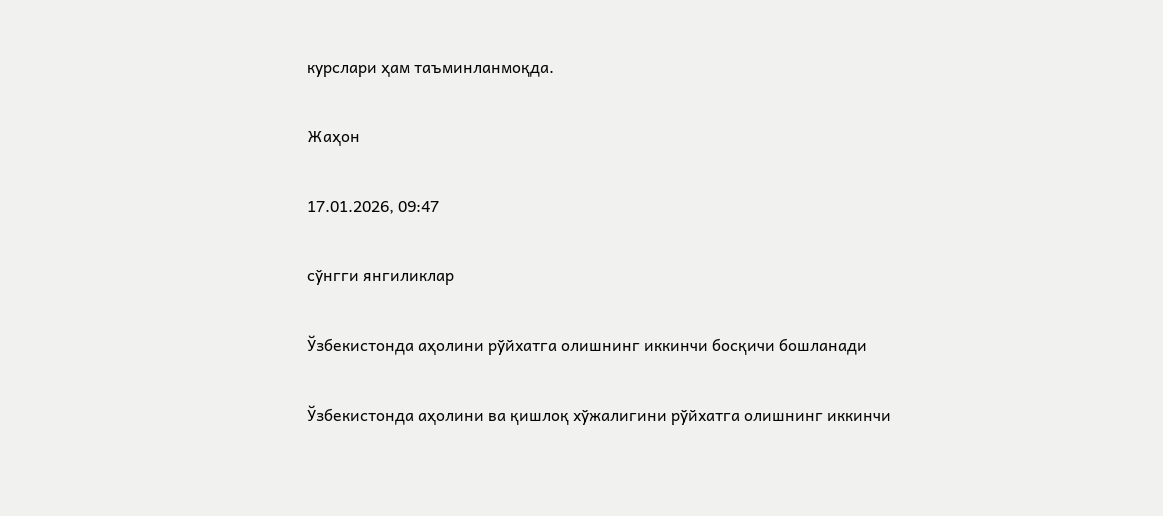курслари ҳам таъминланмоқда.

Жаҳон

17.01.2026, 09:47

сўнгги янгиликлар

Ўзбекистонда аҳолини рўйхатга олишнинг иккинчи босқичи бошланади

Ўзбекистонда аҳолини ва қишлоқ хўжалигини рўйхатга олишнинг иккинчи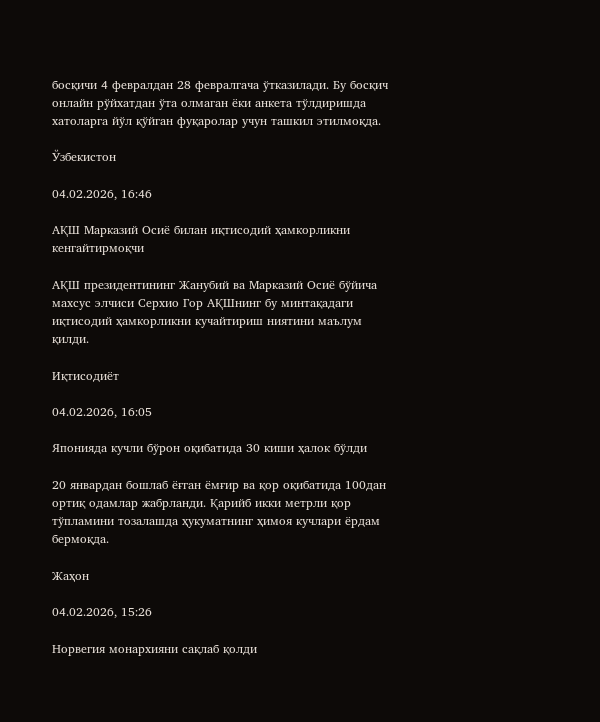босқичи 4 февралдан 28 февралгача ўтказилади. Бу босқич онлайн рўйхатдан ўта олмаган ёки анкета тўлдиришда хатоларга йўл қўйган фуқаролар учун ташкил этилмоқда.

Ўзбекистон

04.02.2026, 16:46

АҚШ Марказий Осиё билан иқтисодий ҳамкорликни кенгайтирмоқчи

АҚШ президентининг Жанубий ва Марказий Осиё бўйича махсус элчиси Серхио Гор АҚШнинг бу минтақадаги иқтисодий ҳамкорликни кучайтириш ниятини маълум қилди.

Иқтисодиёт

04.02.2026, 16:05

Японияда кучли бўрон оқибатида 30 киши ҳалок бўлди

20 январдан бошлаб ёғган ёмғир ва қор оқибатида 100дан ортиқ одамлар жабрланди. Қарийб икки метрли қор тўпламини тозалашда ҳукуматнинг ҳимоя кучлари ёрдам бермоқда.

Жаҳон

04.02.2026, 15:26

Норвегия монархияни сақлаб қолди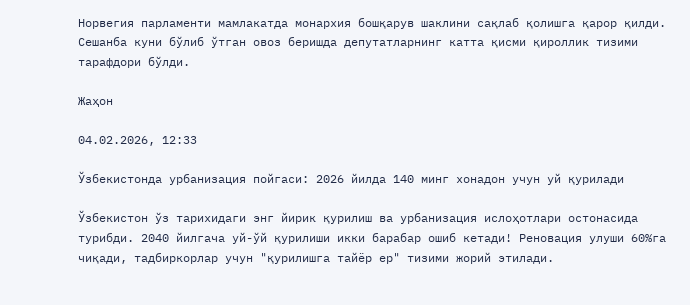Норвегия парламенти мамлакатда монархия бошқарув шаклини сақлаб қолишга қарор қилди. Сешанба куни бўлиб ўтган овоз беришда депутатларнинг катта қисми қироллик тизими тарафдори бўлди.

Жаҳон

04.02.2026, 12:33

Ўзбекистонда урбанизация пойгаси: 2026 йилда 140 минг хонадон учун уй қурилади

Ўзбекистон ўз тарихидаги энг йирик қурилиш ва урбанизация ислоҳотлари остонасида турибди. 2040 йилгача уй-ўй қурилиши икки барабар ошиб кетади! Реновация улуши 60%га чиқади, тадбиркорлар учун "қурилишга тайёр ер" тизими жорий этилади.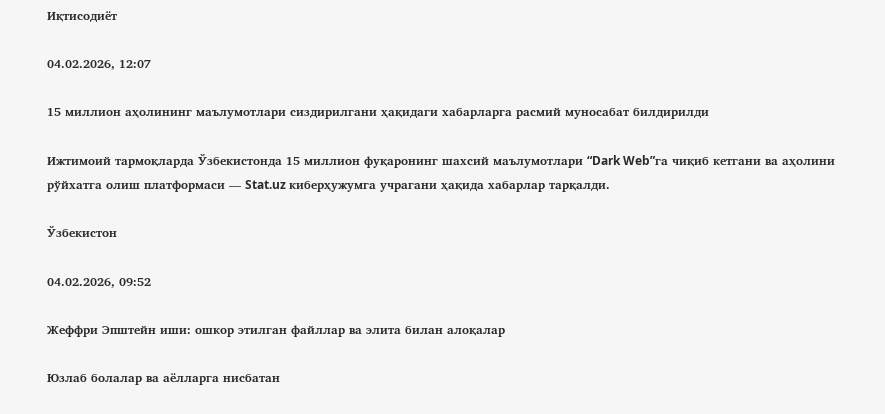Иқтисодиёт

04.02.2026, 12:07

15 миллион аҳолининг маълумотлари сиздирилгани ҳақидаги хабарларга расмий муносабат билдирилди

Ижтимоий тармоқларда Ўзбекистонда 15 миллион фуқаронинг шахсий маълумотлари “Dark Web”га чиқиб кетгани ва аҳолини рўйхатга олиш платформаси — Stat.uz киберҳужумга учрагани ҳақида хабарлар тарқалди.

Ўзбекистон

04.02.2026, 09:52

Жеффри Эпштейн иши: ошкор этилган файллар ва элита билан алоқалар

Юзлаб болалар ва аёлларга нисбатан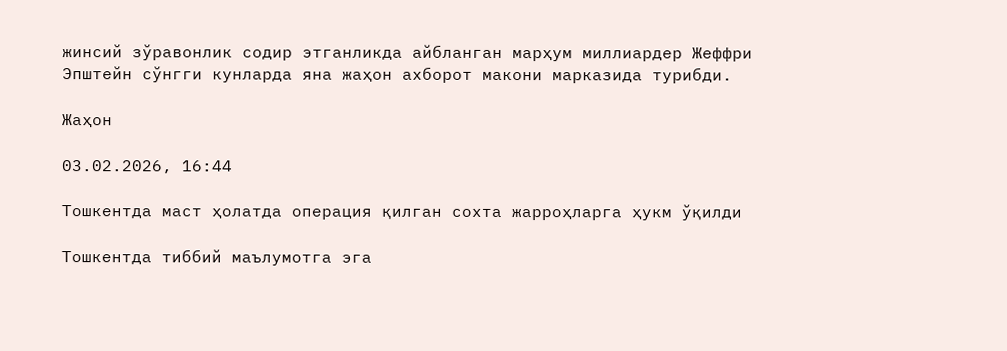жинсий зўравонлик содир этганликда айбланган марҳум миллиардер Жеффри Эпштейн сўнгги кунларда яна жаҳон ахборот макони марказида турибди.

Жаҳон

03.02.2026, 16:44

Тошкентда маст ҳолатда операция қилган сохта жарроҳларга ҳукм ўқилди

Тошкентда тиббий маълумотга эга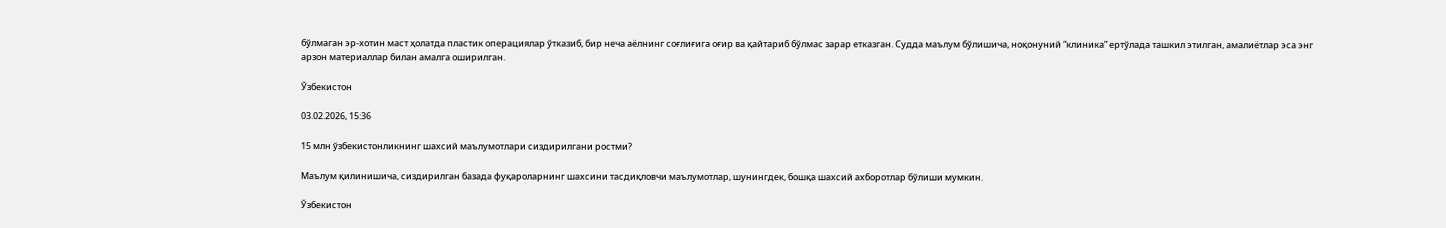бўлмаган эр-хотин маст ҳолатда пластик операциялар ўтказиб, бир неча аёлнинг соғлиғига оғир ва қайтариб бўлмас зарар етказган. Судда маълум бўлишича, ноқонуний “клиника” ертўлада ташкил этилган, амалиётлар эса энг арзон материаллар билан амалга оширилган.

Ўзбекистон

03.02.2026, 15:36

15 млн ўзбекистонликнинг шахсий маълумотлари сиздирилгани ростми?

Маълум қилинишича, сиздирилган базада фуқароларнинг шахсини тасдиқловчи маълумотлар, шунингдек, бошқа шахсий ахборотлар бўлиши мумкин.

Ўзбекистон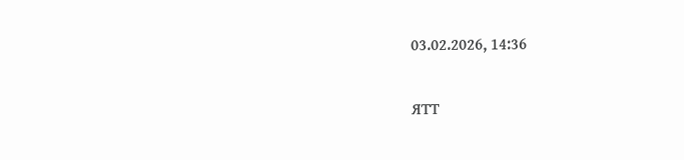03.02.2026, 14:36

ЯТТ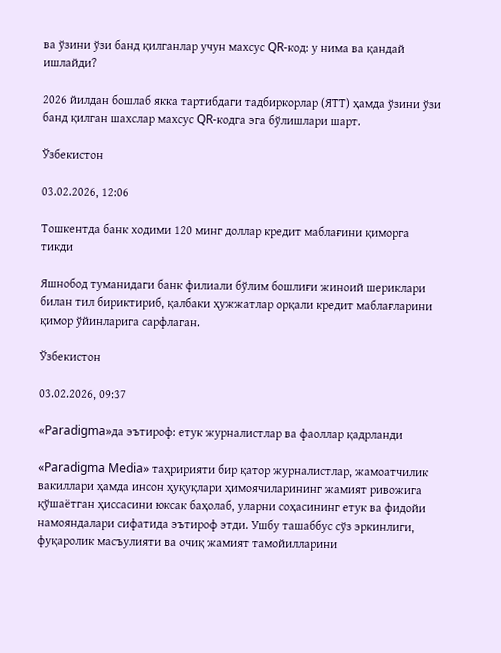ва ўзини ўзи банд қилганлар учун махсус QR-код: у нима ва қандай ишлайди?

2026 йилдан бошлаб якка тартибдаги тадбиркорлар (ЯТТ) ҳамда ўзини ўзи банд қилган шахслар махсус QR-кодга эга бўлишлари шарт.

Ўзбекистон

03.02.2026, 12:06

Тошкентда банк ходими 120 минг доллар кредит маблағини қиморга тикди

Яшнобод туманидаги банк филиали бўлим бошлиғи жиноий шериклари билан тил бириктириб, қалбаки ҳужжатлар орқали кредит маблағларини қимор ўйинларига сарфлаган.

Ўзбекистон

03.02.2026, 09:37

«Paradigma»да эътироф: етук журналистлар ва фаоллар қадрланди

«Paradigma Media» таҳририяти бир қатор журналистлар, жамоатчилик вакиллари ҳамда инсон ҳуқуқлари ҳимоячиларининг жамият ривожига қўшаётган ҳиссасини юксак баҳолаб, уларни соҳасининг етук ва фидойи намояндалари сифатида эътироф этди. Ушбу ташаббус сўз эркинлиги, фуқаролик масъулияти ва очиқ жамият тамойилларини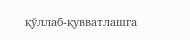қўллаб-қувватлашга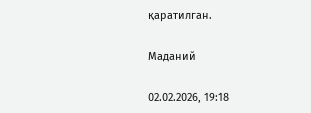қаратилган.

Маданий

02.02.2026, 19:18